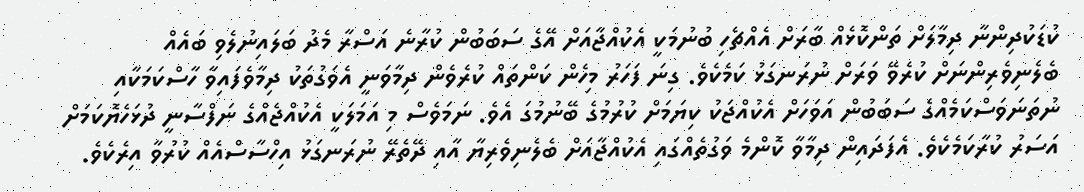ކުޑަކުދިންނާ ދިމާލަށް ތަންކޮޅެއް ބާރަށް އެއްޗެހި ބުނުމަކީ އެކުއްޖާއަށް އޭގެ ސަބަބުން ކުރާނެ އަސްރާ މެދު ބަލައިނުލެވި ބައެއް ބެލެނިވެރިންނަށް ކުރެވޭ ވަރަށް ނުރަނގަޅު ކަމެކެވެ. ގިނަ ފަހަރު މިހެން ކަންތައް ކުރެވެން ދިމާވަނީ އެވަގުތަކު ދިމާވެފައިވާ ހާސްކަމަކާއި ނުތަނަވަސްކަމެއްގެ ސަބަބުން އަވަހަށް އެކުއްޖަކު ކިޔަމަށް ކުރުމުގެ ބޭނުމުގަ އެވެ. ނަމަވެސް މި އަމަލަކީ އެކުއްޖެއްގެ ނަފްސާނީ ދުޅަހެޔޮކަމަށް އަސަރު ކުރާކަމެކެވެ. އެފަދައިން ދިމާވާ ކޮންމެ ވަގުތެއްގައި އެކުއްޖާއަށް ބެލެނިވެރިޔާ އާއި ދޭތެރޭ ނުރަނގަޅު އިހްސާސްއެއް ކުރުވާ އިރެކެވެ.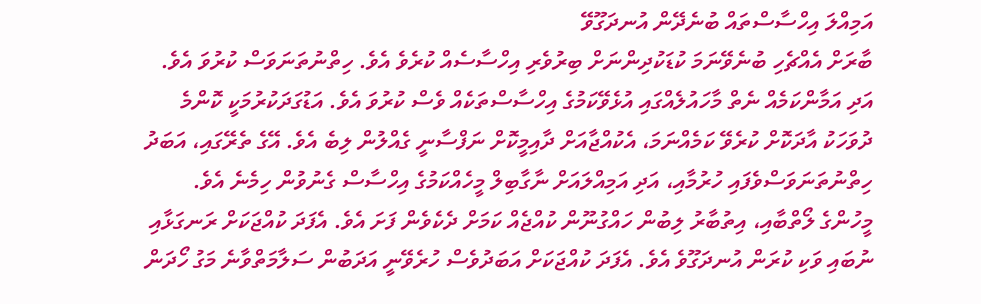އަމިއްލަ އިހްސާސްތައް ބުނެދޭން އުނދަގޫވޭ
ބާރަށް އެއްޗެހި ބުނެވޭނަމަ ކުޑަކުދިންނަށް ބިރުވެރި އިހްސާސެއް ކުރެވެ އެވެ. ހިތްނުތަނަވަސް ކުރުވަ އެވެ. އަދި އަމާންކަމެއް ނެތް މާހައުލެއްގައި އުޅެވޭކަމުގެ އިހްސާސްތަކެއް ވެސް ކުރުވަ އެވެ. އަޑުގަދަކުރުމަކީ ކޮންމެ ދުވަހަކު އާދަކޮށް ކުރެވޭ ކަމެއްނަމަ، އެކުއްޖާއަށް ދާއިމީކޮށް ނަފްސާނީ ގެއްލުން ލިބެ އެވެ. އޭގެ ތެރޭގައި، އަބަދު ހިތްނުތަނަވަސްވެފައި ހުރުމާއި، އަދި އަމިއްލައަށް ނާގާބިލް މީހެއްކަމުގެ އިހްސާސް ގެނުވުން ހިމެނެ އެވެ. މީހުންގެ ލޯތްބާއި، އިތުބާރު ލިބުން ހައްގުނޫން ކުއްޖެއް ކަމަށް ދެކެވެން ފަށަ އެވެ. އެފަދަ ކުއްޖަކަށް ރަނގަޅާއި ނުބައި ވަކި ކުރަން އުނދަގޫވެ އެވެ. އެފަދަ ކުއްޖަކަށް އަބަދުވެސް ހުރެވޭނީ އަދަބުން ސަލާމަތްވާނެ މަގު ހޯދަން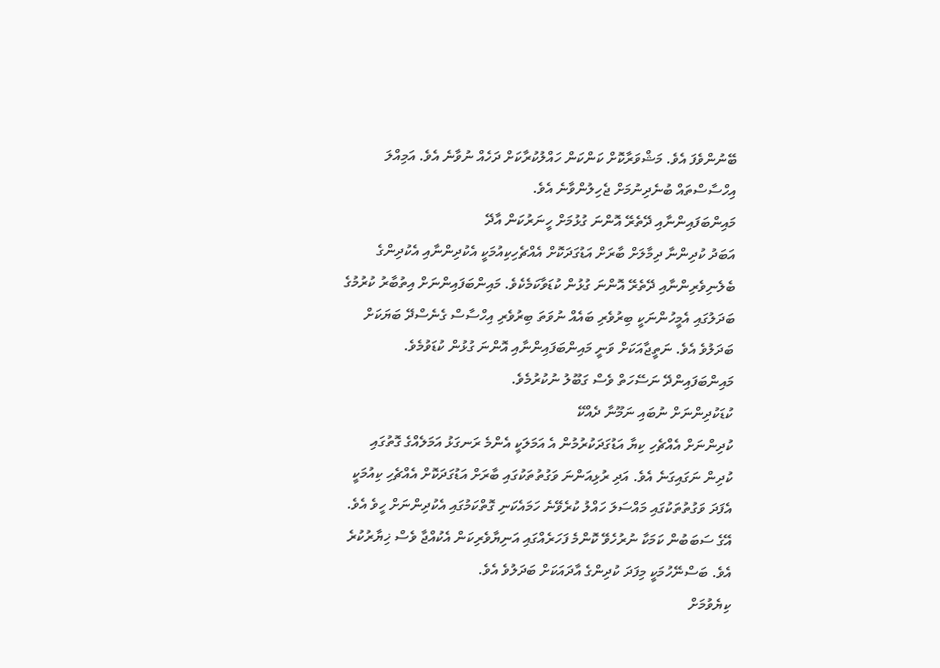ބޭނުންވެފަ އެވެ. މަޝްވަރާކޮށް ކަންކަން ހައްލުކުރާކަށް ދަހެއް ނުވާނެ އެވެ. އަމިއްލަ އިހްސާސްތައް ބުނެދިނުމަށް ޖެހިލުންވާނެ އެވެ.
މައިންބަފައިންނާއި ދޭތެރޭ އޮންނަ ގުޅުމަށް ހީނަރުކަން އާދޭ
އަބަދު ކުދިންނާ ދިމާލަށް ބާރަށް އަޑުގަދަކޮށް އެއްޗެހިކިއުމަކީ އެކުދިންނާއި އެކުދިންގެ ބެލެނިވެރިންނާއި ދޭތެރޭ އޮންނަ ގުޅުން ކުޑަވާކަމެކެވެ. މައިންބަފައިންނަށް އިތުބާރު ކުރުމުގެ ބަދަލުގައި އެމީހުންނަކީ ބިރުވެރި ބައެއް ނުވަތަ ބިރުވެރި އިހްސާސް ގެނެސްދޭ ބަޔަކަށް ބަދަލުވެ އެވެ. ނަތީޖާއަކަށް ވަނީ މައިންބަފައިންނާއި އޮންނަ ގުޅުން ކުޑަވުމެވެ. މައިންބަފައިންދޭ ނަސޭހަތް ވެސް ގަބޫލު ނުކުރުމެވެ.
ކުޑަކުދިންނަށް ނުބައި ނަމޫނާ ދެއްކޭ
ކުދިންނަށް އެއްޗެހި ކިޔާ އަޑުގަދަކުރުމުން އެ އަމަލަކީ އެންމެ ރަނގަޅު އަމަލެއްގެ ގޮތުގައި ކުދިން ނަގައިގަނެ އެވެ. އަދި ރުޅިއަންނަ ވަގުތުތަކުގައި ބާރަށް އަޑުގަދަކޮށް އެއްޗެހި ކިއުމަކީ އެފަދަ ވަގުތުތަކުގައި މައްސަލަ ހައްލު ކުރެވޭނެ ހަމައެކަނި ގޮތްކަމުގައި އެކުދިންނަށް ހީވެ އެވެ. އޭގެ ސަބަބުން ކަމަކާ ނުރުހެވޭ ކޮންމެ ފަހަރެއްގައި އަނިޔާވެރިކަން އެކުއްޖާ ވެސް ޚިޔާރުކުރެ އެވެ. ބަސްނޭހުމަކީ މިފަދަ ކުދިންގެ އާދައަކަށް ބަދަލުވެ އެވެ.
ކިޔެވުމަށް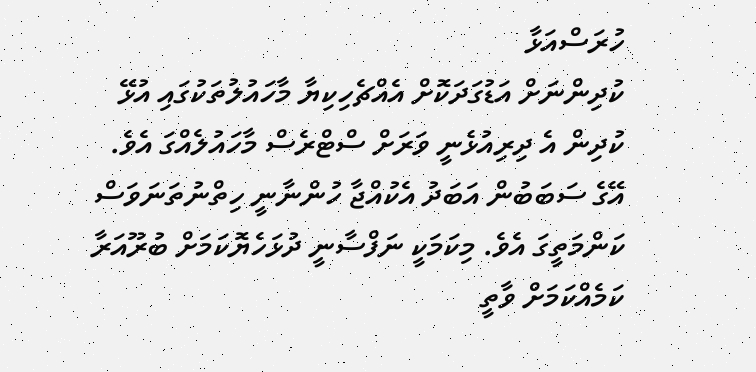ހުރަސްއަޅާ
ކުދިންނަށް އަޑުގަދަކޮށް އެއްޗެހިކިޔާ މާހައުލުތަކުގައި އުޅޭ ކުދިން އެ ދިރިއުޅެނީ ވަރަށް ސްޓްރެސް މާހައުލެއްގަ އެވެ. އޭގެ ސަބަބުން އަބަދު އެކުއްޖާ ހުންނާނީ ހިތްނުތަނަވަސް ކަންމަތީގަ އެވެ. މިކަމަކީ ނަފްސާނީ ދުޅަހެޔޮކަމަށް ބުރޫއަރާ ކަމެއްކަމަށް ވާތީ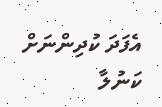އެފަދަ ކުދިންނަށް ކަނުލާ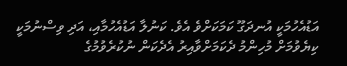އަޑުއެހުމަކީ އުނދަގޫ ކަމަކަށްވެ އެވެ. ކަނުލާ އަޑުއެހުމާއި، އަދި ވިސްނުމަކީ ކިޔެވުމަށް މުހިންމު ދެކަމަށްވާއިރު އެދެކަން ނުކުރެވުމުގެ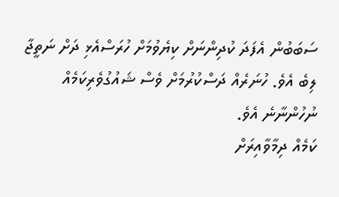ސަބަބުން އެފަދަ ކުދިންނަށް ކިޔެވުމަށް ހުރަސްއެޅި ދަށް ނަތީޖާ ލިބެ އެވެ. ހުނަރެއް ދަސްކުރުމަށް ވެސް ޝައުގުވެރިކަމެއް ނުހުންނާނެ އެވެ.
ކަމެއް ދިމާވާއިރަށް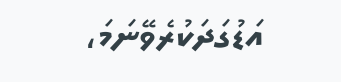އަޑުގަދަކުރެވޭނަމަ،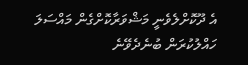އެ ދޫކޮށްލެވެނީ މަޝްވަރާކޮށްގެން މައްސަލަ ހައްލުކުރަން ބުނެދެވޭނެ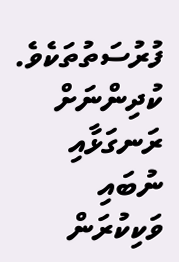ފުރުސަތުތަކެވެ. ކުދިންނަށް ރަނގަޅާއި ނުބައި ވަކިކުރަން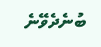ބުނެދެވޭނެ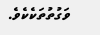ވަގުތުތަކެކެވެ.